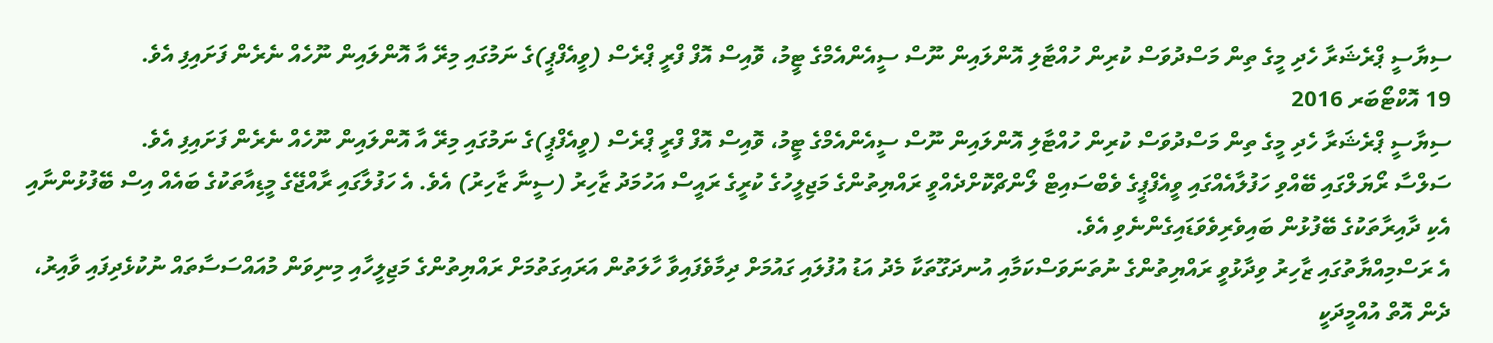ސިޔާސީ ޕްރެޝަރާ ހެދި މީގެ ތިން މަސްދުވަސް ކުރިން ހުއްޓާލި އޮންލައިން ނޫސް ސީއެންއެމްގެ ޓީމު، ވޮއިސް އޮފް ފްރީ ޕްރެސް (ވީއެފްޕީ)ގެ ނަމުގައި މިރޭ އާ އޮންލައިން ނޫހެއް ނެރެން ފަށައިފި އެވެ.
19 އޮކްޓޯބަރ 2016
ސިޔާސީ ޕްރެޝަރާ ހެދި މީގެ ތިން މަސްދުވަސް ކުރިން ހުއްޓާލި އޮންލައިން ނޫސް ސީއެންއެމްގެ ޓީމު، ވޮއިސް އޮފް ފްރީ ޕްރެސް (ވީއެފްޕީ)ގެ ނަމުގައި މިރޭ އާ އޮންލައިން ނޫހެއް ނެރެން ފަށައިފި އެވެ.
ސަލްސާ ރޯޔަލްގައި ބޭއްވި ހަފުލާއެއްގައި ވީއެފްޕީގެ ވެބްސައިޓް ލޯންޗްކޮށްދެއްވީ ރައްޔިތުންގެ މަޖިލީހުގެ ކުރީގެ ރައީސް އަހުމަދު ޒާހިރު (ސީނާ ޒާހިރު) އެވެ. އެ ހަފުލާގައި ރާއްޖޭގެ މީޑިއާތަކުގެ ބައެއް އިސް ބޭފުޅުންނާއި އެކި ދާއިރާތަކުގެ ބޭފުޅުން ބައިވެރިވެވަޑައިގެންނެވި އެވެ.
އެ ރަސްމިއްޔާތުގައި ޒާހިރު ވިދާޅުވީ ރައްޔިތުންގެ ނުތަނަވަސްކަމާއި އުނދަގޫތަކާ މެދު އަޑު އުފުލައި ގައުމަށް ދިމާވެފައިވާ ހާލަތުން އަރައިގަތުމަށް ރައްޔިތުންގެ މަޖިލީހާއި މިނިވަން މުއައްސަސާތައް ނުކުޅެދިފައި ވާއިރު، ދެން އޮތް އުއްމީދަކީ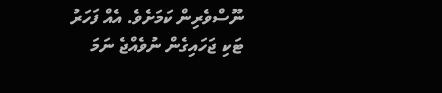ނޫސްވެރިން ކަމަށެވެ. އެއް ފަހަރު ޓަކި ޖަހައިގެން ނުވެއްޖެ ނަމަ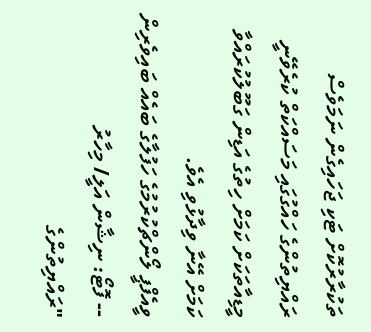ތަކުރާރުކޮށް ޓަކި ޖަހައިގެން ނަމަވެސް ރައްޔިތުންގެ ހައްގުގައި މަސައްކަތް ކުރެވޭނީ މީޑިއާތަކަށް ކަމަށް ހިތުގެ އަޑިން ގަބޫލުކުރައްވާ ކަމަށް އޭނާ ވިދާޅުވި އެވެ.
ވީއެފްޕީ ލޯންޗްކުރުމުގެ ހަފުލާގެ ބައެއް ބައިވެރިން -- ފޮޓޯ: ނިޝާން އަލީ/ މިހާރު
"ރައްޔިތުންގެ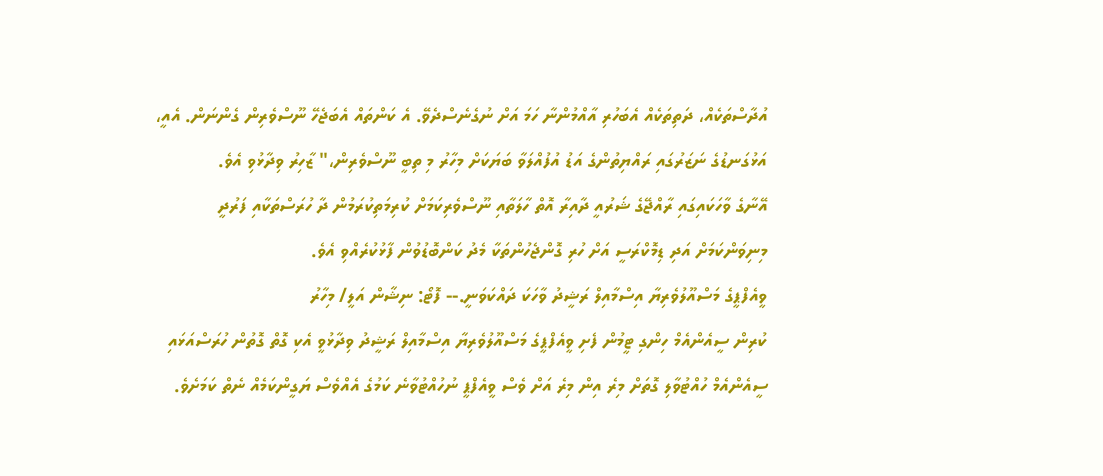އުދާސްތަކެއް، ދަތިތަކެއް އެބަހުރި އާއްމުންނާ ހަމަ އަށް ނުގެނެސްދެވޭ. އެ ކަންތައް އެބަޖެހޭ ނޫސްވެރިން ގެންނަން. އެއީ، އަޅުގަނޑުގެ ނަޒަރުގައި ރައްޔިތުންގެ އަޑު އުފުއްލަވާ ބަޔަކަށް މިހާރު މި ތިބީ ނޫސްވެރިން،" ޒާހިރު ވިދާޅުވި އެވެ.
އޭނާގެ ވާހަކައިގައި ރާއްޖޭގެ ޝަރުއީ ދާއިރާ އޮތް ހާލަތާއި ނޫސްވެރިކަމަށް ކުރިމަތިކުރަމުން ދާ ހުރަސްތަކާއި ފަރުދީ މިނިވަންކަމަށް އަދި ޑިމޮކްރަސީ އަށް ހުރި ގޮންޖެހުންތަކާ މެދު ކަންބޮޑުވުން ފާޅުކުރެއްވި އެވެ.
ވީއެފްޕީގެ މަސްއޫލުވެރިޔާ އިސްމާއިލް ރަޝީދު ވާހަކަ ދައްކަވަނީ.-- ފޮޓޯ: ނިޝާން އަލީ/ މިހާރު
ކުރިން ސީއެންއެމް ހިންގި ޓީމުން ފެށި ވީއެފްޕީގެ މަސްއޫލުވެރިޔާ އިސްމާއިލް ރަޝީދު ވިދާޅުވީ އެކި ގޮތް ގޮތުން ހުރަސްއަޅައި ސީއެންއެމް ހުއްޓުވާލި ގޮތަށް މިރެ އިން މިރެ އަށް ވެސް ވީއެފްޕީ ނުހުއްޓުވާނެ ކަމުގެ އެއްވެސް ޔަގީންކަމެއް ނެތް ކަމަށެވެ.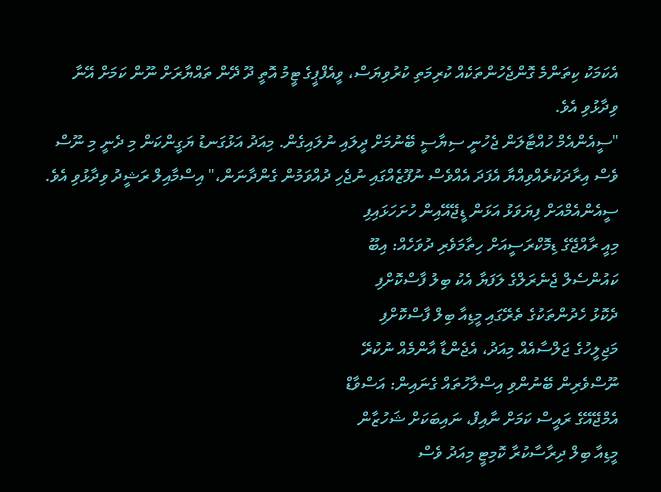އެކަމަކު ކިތަންމެ ގޮންޖެހުންތަކެއް ކުރިމަތި ކުރުވިޔަސް، ވީއެފްޕީގެ ޓީމު އޮތީ ދޫ ދޭން ތައްޔާރަށް ނޫން ކަމަށް އޭނާ ވިދާޅުވި އެވެ.
"ސީއެންއެމް ހުއްޓާލަން ޖެހުނީ ސިޔާސީ ބޭނުމަށް ދީލައި ނުލައިގެން. މިއަދު އަޅުގަނޑު ޔަގީންކަން މި ދެނީ މި ނޫސް ވެސް އިރާދަކުރެއްވިއްޔާ އެފަދަ އެއްވެސް ނުފޫޒެއްގައި ނުޖެހި ދުއްވަމުން ގެންދާނަން،" އިސްމާއިލް ރަޝީދު ވިދާޅުވި އެވެ.
ސީއެންއެމްއަށް ފިޔަވަޅު އަޅަން ޑީޖޭއޭއިން ހުށަހަޅައިފި
މިއީ ރާއްޖޭގެ ޑިމޮކްރަސީއަށް ހިތާމަވެރި ދުވަހެއް: އިބޫ
ކައުންސެލް ޖެނެރަލްގެ ލަފަޔާ އެކު ބިލު ފާސްކޮށްފި
ދެކޮޅު ހެދުންތަކުގެ ތެރޭގައި މީޑިއާ ބިލް ފާސްކޮށްފި
މަޖިލީހުގެ ޖަލްސާއެއް މިއަދު، އެޖެންޑާ އާންމެއް ނުކުރޭ
ނޫސްވެރިން ބޭނުންވި އިސްލާހުތައް ގެނައިން: އަސްވާޑް
އެމްޖޭއޭގެ ރައީސް ކަމަށް ނާއިފް، ނައިބަކަށް ޝަހުޒާން
މީޑިއާ ބިލް ދިރާސާކުރާ ކޮމިޓީ މިއަދު ވެސް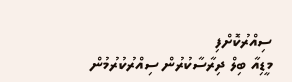ސިއްރުކޮށްފި
މީޑިއާ ބިލް ދިރާސާކުރުން ސިއްރުކުރުމުން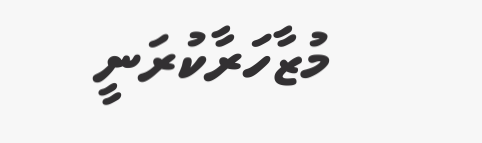މުޒާހަރާކުރަނީ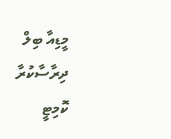މީޑިއާ ބިލް ދިރާސާކުރާ ކޮމިޓީ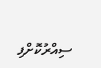ސިއްރުކޮށްފި